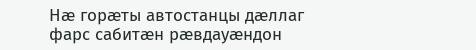Нæ горæты автостанцы дæллаг фарс сабитæн рæвдауæндон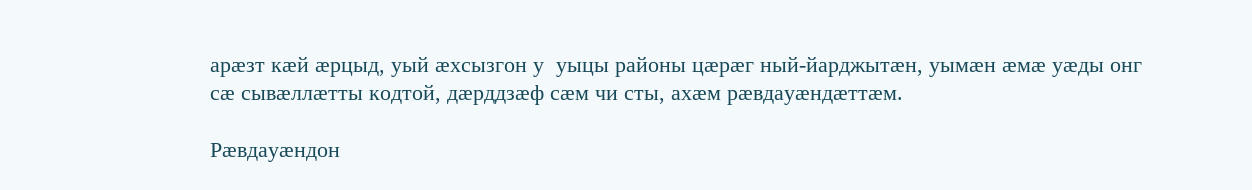арæзт кæй æрцыд, уый æхсызгон у  уыцы районы цæрæг ный-йарджытæн, уымæн æмæ уæды онг сæ сывæллæтты кодтой, дæрддзæф сæм чи сты, ахæм рæвдауæндæттæм.

Рæвдауæндон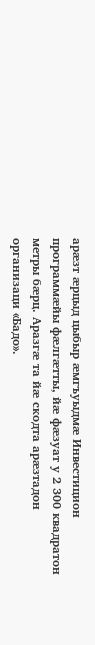арæзт æрцыд цыбыр æмгъуыдмæ Инвестицион программæйы фæлгæтты, йæ фæзуат у 2 300 квадратон метры бæрц. Аразгæ та йæ скодта арæзтадон организаци «Бадо».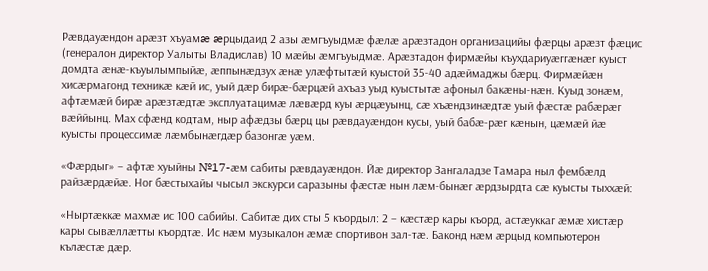Рæвдауæндон арæзт хъуамæ æрцыдаид 2 азы æмгъуыдмæ фæлæ арæзтадон организацийы фæрцы арæзт фæцис (генералон директор Уалыты Владислав) 10 мæйы æмгъуыдмæ. Арæзтадон фирмæйы къухдариуæггæнæг куыст домдта æнæ-къуылымпыйæ, æппынæдзух æнæ улæфтытæй куыстой 35-40 адæймаджы бæрц. Фирмæйæн хисæрмагонд техникæ кæй ис, уый дæр бирæ-бæрцæй ахъаз уыд куыстытæ афоныл бакæны-нæн. Куыд зонæм, афтæмæй бирæ арæзтæдтæ эксплуатацимæ лæвæрд куы æрцæуынц, сæ хъæндзинæдтæ уый фæстæ рабæрæг вæййынц. Мах сфæнд кодтам, ныр афæдзы бæрц цы рæвдауæндон кусы, уый бабæ-рæг кæнын, цæмæй йæ куысты процессимæ лæмбынæгдæр базонгæ уæм.

«Фæрдыг» – афтæ хуыйны №17-æм сабиты рæвдауæндон. Йæ директор Зангаладзе Тамара ныл фембæлд райзæрдæйæ. Ног бæстыхайы чысыл экскурси саразыны фæстæ нын лæм-бынæг æрдзырдта сæ куысты тыххæй:

«Ныртæккæ махмæ ис 100 сабийы. Сабитæ дих сты 5 къордыл: 2 – кæстæр кары къорд, астæуккаг æмæ хистæр кары сывæллæтты къордтæ. Ис нæм музыкалон æмæ спортивон зал-тæ. Баконд нæм æрцыд компьютерон кълæстæ дæр.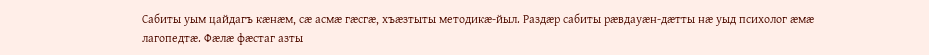Сабиты уым цайдагъ кæнæм, сæ асмæ гæсгæ, хъæзтыты методикæ-йыл. Раздæр сабиты рæвдауæн-дæтты нæ уыд психолог æмæ лагопедтæ. Фæлæ фæстаг азты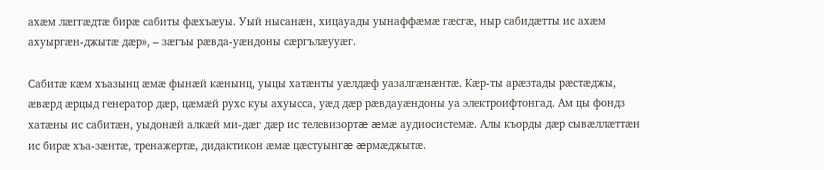ахæм лæггæдтæ бирæ сабиты фæхъæуы. Уый нысанæн, хицауады уынаффæмæ гæсгæ, ныр сабидæтты ис ахæм ахуыргæн-джытæ дæр», – зæгъы рæвда-уæндоны сæргълæууæг.

Сабитæ кæм хъазынц æмæ фынæй кæнынц, уыцы хатæнты уæлдæф уазалгæнæнтæ. Кæр-ты арæзтады рæстæджы, æвæрд æрцыд генератор дæр, цæмæй рухс куы ахуысса, уæд дæр рæвдауæндоны уа электроифтонгад. Ам цы фондз хатæны ис сабитæн, уыдонæй алкæй ми-дæг дæр ис телевизортæ æмæ аудиосистемæ. Алы къорды дæр сывæллæттæн ис бирæ хъа-зæнтæ, тренажертæ, дидактикон æмæ цæстуынгæ æрмæджытæ.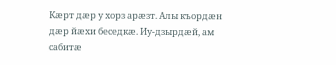Кæрт дæр у хорз арæзт. Алы къордæн дæр йæхи беседкæ. Иу-дзырдæй, ам сабитæ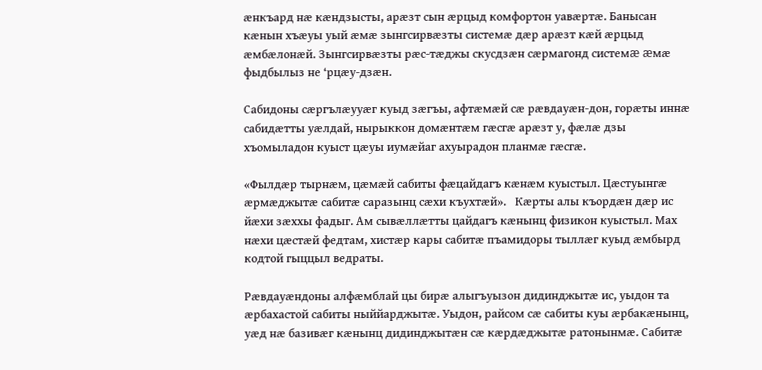æнкъард нæ кæндзысты, арæзт сын æрцыд комфортон уавæртæ. Банысан кæнын хъæуы уый æмæ зынгсирвæзты системæ дæр арæзт кæй æрцыд æмбæлонæй. Зынгсирвæзты рæс-тæджы скусдзæн сæрмагонд системæ æмæ фыдбылыз не ‘рцæу-дзæн.

Сабидоны сæргълæууæг куыд зæгъы, афтæмæй сæ рæвдауæн-дон, горæты иннæ сабидæтты уæлдай, нырыккон домæнтæм гæсгæ арæзт у, фæлæ дзы хъомыладон куыст цæуы иумæйаг ахуырадон планмæ гæсгæ.

«Фылдæр тырнæм, цæмæй сабиты фæцайдагъ кæнæм куыстыл. Цæстуынгæ æрмæджытæ сабитæ саразынц сæхи къухтæй».   Кæрты алы къордæн дæр ис йæхи зæххы фадыг. Ам сывæллæтты цайдагъ кæнынц физикон куыстыл. Мах нæхи цæстæй федтам, хистæр кары сабитæ пъамидоры тыллæг куыд æмбырд кодтой гыццыл ведраты.

Рæвдауæндоны алфæмблай цы бирæ алыгъуызон дидинджытæ ис, уыдон та æрбахастой сабиты ныййарджытæ. Уыдон, райсом сæ сабиты куы æрбакæнынц, уæд нæ базивæг кæнынц дидинджытæн сæ кæрдæджытæ ратонынмæ. Сабитæ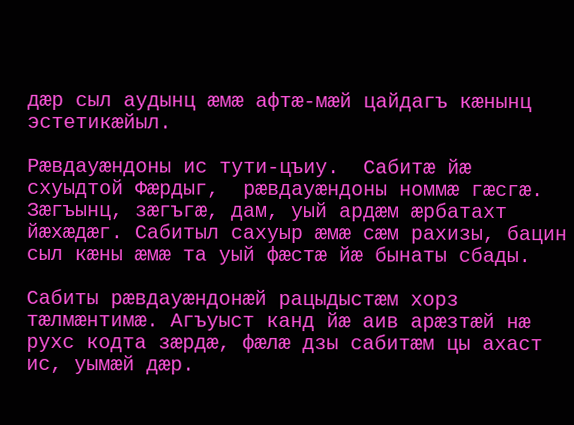дæр сыл аудынц æмæ афтæ-мæй цайдагъ кæнынц эстетикæйыл.

Рæвдауæндоны ис тути-цъиу.  Сабитæ йæ схуыдтой Фæрдыг,  рæвдауæндоны номмæ гæсгæ. Зæгъынц, зæгъгæ, дам, уый ардæм æрбатахт йæхæдæг. Сабитыл сахуыр æмæ сæм рахизы, бацин сыл кæны æмæ та уый фæстæ йæ бынаты сбады.

Сабиты рæвдауæндонæй рацыдыстæм хорз тæлмæнтимæ. Агъуыст канд йæ аив арæзтæй нæ рухс кодта зæрдæ, фæлæ дзы сабитæм цы ахаст ис, уымæй дæр.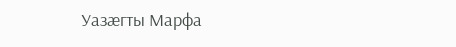Уазӕгты Марфа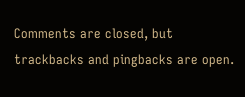Comments are closed, but trackbacks and pingbacks are open.